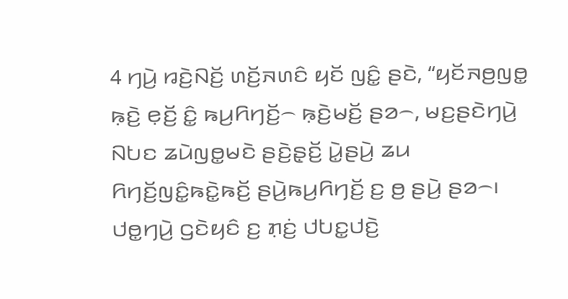4 ꤚꤣꤧ꤬ ꤙꤢꤧ꤬ꤡꤢꤩ꤬ ꤛꤢꤩ꤬ꤏꤛꤢꤨ ꤟꤢꤩ ꤜꤢꤨ꤭ ꤔꤢꤧ, “ꤟꤢꤩꤏꤥ꤬ꤜꤥ꤭ ꤒ꤫ꤢꤧ꤬ ꤕ꤫ꤢꤩ꤬ ꤢꤨ꤭ ꤒꤣ꤬ꤖꤚꤢꤩ꤬꤮ ꤒ꤫ꤢꤧ꤬ꤗꤢꤩ꤬ ꤔꤤ꤮, ꤗꤢ꤬ꤔꤢꤧꤚꤣꤧ꤬ ꤡꤝꤢ ꤘꤣꤧꤜꤥ꤭ꤗꤢꤧ ꤔꤢꤧ꤬ꤔ꤫ꤢꤩ꤬ ꤣꤧ꤭ꤔꤣꤧ꤬ ꤘꤣ ꤖꤚꤢꤩ꤬ꤜꤢꤨ꤭ꤒꤢꤧ꤭ꤒꤢꤩ꤬ ꤔꤣꤧ꤬ꤒꤣ꤬ꤖꤚꤢꤩ꤬ ꤢ꤬ ꤥ꤬ ꤔꤣꤧ꤬ ꤔꤤ꤮꤯ ꤓꤥ꤭ꤚꤣꤧ꤬ ꤞꤢꤧꤟꤢꤨ ꤢ꤬ ꤊ꤫ꤢꤦ꤬ ꤓꤝꤢ꤭ꤓꤢꤧ꤬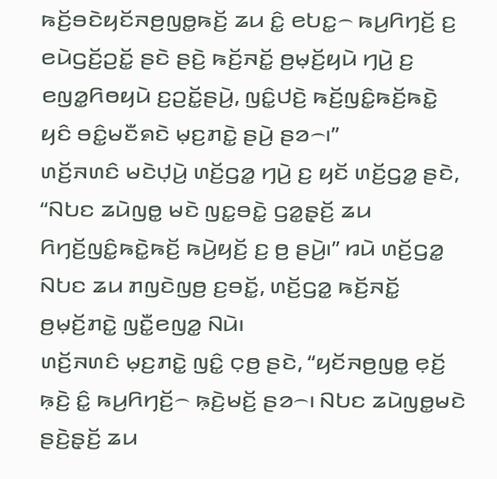ꤒꤢꤩ꤬ꤋꤢꤧꤟꤢꤩꤏꤥ꤬ꤜꤥ꤭ꤒꤢꤩ꤬ ꤘꤣ ꤢꤨ꤭ ꤕꤝꤢ꤭꤮ ꤒꤣ꤬ꤖꤚꤢꤩ꤬ ꤢ꤬ ꤕꤣꤧꤞꤢꤩ꤬ꤑꤢꤩ꤭ ꤔꤢꤧ ꤔꤢꤧ꤬ ꤒꤢꤩ꤬ꤏꤢꤩ꤭ ꤥ꤬ꤗ꤫ꤢꤩ꤬ꤟꤣꤧ ꤚꤣꤧ꤬ ꤢ꤬ ꤕꤜꤤ꤭ꤖꤥꤟꤣꤧ ꤢ꤬ꤑꤢꤩ꤭ꤔꤣꤧ꤬, ꤜꤢꤨ꤭ꤓꤢꤧ꤬ ꤒꤢꤩ꤬ꤜꤢꤨ꤭ꤒꤢꤩ꤬ꤒꤢꤧ꤭ ꤟꤢꤨ ꤋꤢꤨ꤭ꤗꤢꤪꤎꤢꤧ ꤗ꤫ꤢ꤬ꤊꤢꤧ꤭ ꤔꤣꤧ꤬ ꤔꤤ꤮꤯”
ꤛꤢꤩ꤬ꤏꤛꤢꤨ ꤗꤢꤧꤓ꤫ꤣꤧ꤬ ꤛꤢꤩ꤬ꤞꤤ꤭ ꤚꤣꤧ꤬ ꤢ꤬ ꤟꤢꤩ ꤛꤢꤩ꤬ꤞꤤ꤭ ꤔꤢꤧ, “ꤡꤝꤢ ꤘꤣꤧꤜꤥ꤭ ꤗꤢꤧ ꤜꤢ꤭ꤋꤢꤧ꤭ ꤞꤤ꤭ꤔ꤫ꤢꤩ꤬ ꤘꤣ ꤖꤚꤢꤩ꤬ꤜꤢꤨ꤭ꤒꤢꤧ꤭ꤒꤢꤩ꤬ ꤒꤣꤧ꤬ꤟꤢꤩ꤬ ꤢ꤬ ꤥ꤬ ꤔꤣꤧ꤬꤯” ꤙꤣꤧ ꤛꤢꤩ꤬ꤞꤤ꤭ ꤡꤝꤢ ꤘꤣ ꤊꤜꤢꤧꤜꤥ꤬ ꤢ꤬ꤋꤢꤩ꤭, ꤛꤢꤩ꤬ꤞꤤ꤭ ꤒꤢꤩ꤬ꤏꤢꤩ꤭ ꤥ꤬ꤗ꤫ꤢꤩ꤬ꤊꤢꤧ꤭ ꤜꤢꤪ꤭ꤕꤜꤤ꤭ ꤡꤣꤧ꤯
ꤛꤢꤩ꤬ꤏꤛꤢꤨ ꤗ꤫ꤢ꤬ꤊꤢꤧ꤭ ꤜꤢꤨ꤭ ꤍ꤫ꤥ꤬ ꤔꤢꤧ, “ꤟꤢꤩꤏꤥ꤬ꤜꤥ꤭ ꤕ꤫ꤢꤩ꤬ ꤒ꤫ꤢꤧ꤬ ꤢꤨ꤭ ꤒꤣ꤬ꤖꤚꤢꤩ꤬꤮ ꤒ꤫ꤢꤧ꤬ꤗꤢꤩ꤬ ꤔꤤ꤮꤯ ꤡꤝꤢ ꤘꤣꤧꤜꤥ꤭ꤗꤢꤧ ꤔꤢꤧ꤬ꤔ꤫ꤢꤩ꤬ ꤘꤣ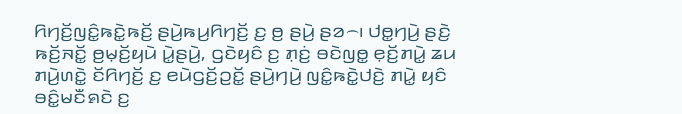ꤖꤚꤢꤩ꤬ꤜꤢꤨ꤭ꤒꤢꤧ꤭ꤒꤢꤩ꤬ ꤔꤣꤧ꤬ꤒꤣ꤬ꤖꤚꤢꤩ꤬ ꤢ꤬ ꤥ꤬ ꤔꤣꤧ꤬ ꤔꤤ꤮꤯ ꤓꤥ꤭ꤚꤣꤧ꤬ ꤔꤢꤧ꤬ ꤒꤢꤩ꤬ꤏꤢꤩ꤭ ꤥ꤬ꤗ꤫ꤢꤩ꤬ꤟꤣꤧ ꤣꤧ꤭ꤔꤣꤧ꤬, ꤞꤢꤧꤟꤢꤨ ꤢ꤬ ꤊ꤫ꤢꤦ꤬ ꤋꤢꤧꤜꤥ꤭ ꤕ꤫ꤢꤩ꤬ꤊꤣꤧ꤭ ꤘꤣ ꤊꤣꤧ꤬ꤛꤢꤧ꤭ ꤢꤩꤖꤚꤢꤩ꤬ ꤢ꤬ ꤕꤣꤧꤞꤢꤩ꤬ꤑꤢꤩ꤭ ꤔꤣꤧ꤬ꤚꤣꤧ꤬ ꤜꤢꤨ꤭ꤒꤢꤧ꤭ꤓꤢꤧ꤬ ꤊꤣꤧ꤭ ꤟꤢꤨ ꤋꤢꤨ꤭ꤗꤢꤪꤎꤢꤧ ꤢ꤬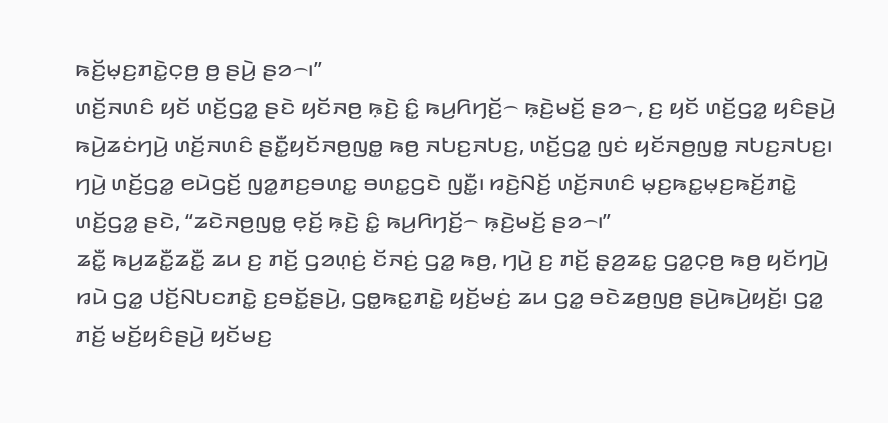ꤒꤢꤩ꤬ꤗ꤫ꤢ꤬ꤊꤢꤧ꤭ꤍ꤫ꤥ꤬ ꤥ꤬ ꤔꤣꤧ꤬ ꤔꤤ꤮꤯”
ꤛꤢꤩ꤬ꤏꤛꤢꤨ ꤟꤢꤩ ꤛꤢꤩ꤬ꤞꤤ꤭ ꤔꤢꤧ ꤟꤢꤩꤏꤥ꤬ ꤒ꤫ꤢꤧ꤬ ꤢꤨ꤭ ꤒꤣ꤬ꤖꤚꤢꤩ꤬꤮ ꤒ꤫ꤢꤧ꤬ꤗꤢꤩ꤬ ꤔꤤ꤮, ꤢ꤬ ꤟꤢꤩ ꤛꤢꤩ꤬ꤞꤤ꤭ ꤟꤢꤨꤔꤣꤧ꤬ ꤒꤣꤧ꤬ꤘꤢꤦꤚꤣꤧ꤬ ꤛꤢꤩ꤬ꤏꤛꤢꤨ ꤔꤢꤪ꤭ꤟꤢꤩꤏꤥ꤬ꤜꤥ꤭ ꤒꤥ꤬ ꤏꤝꤢ꤬ꤏꤝꤢ꤬, ꤛꤢꤩ꤬ꤞꤤ꤭ ꤜꤢꤦ ꤟꤢꤩꤏꤥ꤬ꤜꤥ꤭ ꤏꤝꤢ꤬ꤏꤝꤢ꤬꤯
ꤚꤣꤧ꤬ ꤛꤢꤩ꤬ꤞꤤ꤭ ꤕꤣꤧꤞꤢꤩ꤬ ꤜꤤ꤭ꤊꤢ꤬ꤋꤛꤢ꤭ ꤋꤛꤢ꤭ꤞꤢꤧ ꤜꤢꤪ꤭꤯ ꤙꤢꤧ꤬ꤡꤢꤩ꤬ ꤛꤢꤩ꤬ꤏꤛꤢꤨ ꤗ꤫ꤢ꤬ꤒꤢ꤭ꤗ꤫ꤢ꤬ꤒꤢꤩ꤬ꤊꤢꤧ꤭ ꤛꤢꤩ꤬ꤞꤤ꤭ ꤔꤢꤧ, “ꤘꤢꤧꤏꤥ꤬ꤜꤥ꤭ ꤕ꤫ꤢꤩ꤬ ꤒ꤫ꤢꤧ꤬ ꤢꤨ꤭ ꤒꤣ꤬ꤖꤚꤢꤩ꤬꤮ ꤒ꤫ꤢꤧ꤬ꤗꤢꤩ꤬ ꤔꤤ꤮꤯”
ꤘꤢꤪ꤭ ꤒꤣ꤬ꤘꤢꤪ꤭ꤘꤢꤪ꤭ ꤘꤣ ꤢ꤬ ꤊꤢꤩ꤬ ꤞꤤꤛ꤫ꤢꤦ꤬ ꤢꤩꤏꤢꤦ꤬ ꤞꤤ꤭ ꤒꤥ꤬, ꤚꤣꤧ꤬ ꤢ꤬ ꤊꤢꤩ꤬ ꤔ꤫ꤤ꤬ꤘꤢ꤭ ꤞꤤ꤭ꤍ꤫ꤥ꤬ ꤒꤥ꤬ ꤟꤢꤩꤚꤣꤧ꤬ ꤙꤣꤧ ꤞꤤ꤭ ꤓꤢꤩ꤬ꤡꤝꤢꤊꤢꤧ꤭ ꤢ꤬ꤋꤢꤩ꤭ꤔꤣꤧ꤬, ꤞꤥ꤭ꤒꤢ꤭ꤊꤢꤧ꤭ ꤟꤢꤩ꤬ꤗꤢꤦ꤬ ꤘꤣ ꤞꤤ꤭ ꤋꤢꤧꤘꤥ꤬ꤜꤥ꤬ ꤔꤣꤧ꤬ꤒꤣꤧ꤬ꤟꤢꤩ꤬꤯ ꤞꤤ꤭ ꤊꤢꤩ꤬ ꤗꤢꤩ꤬ꤟꤢꤨꤔꤣꤧ꤬ ꤟꤢꤩꤗꤢ꤬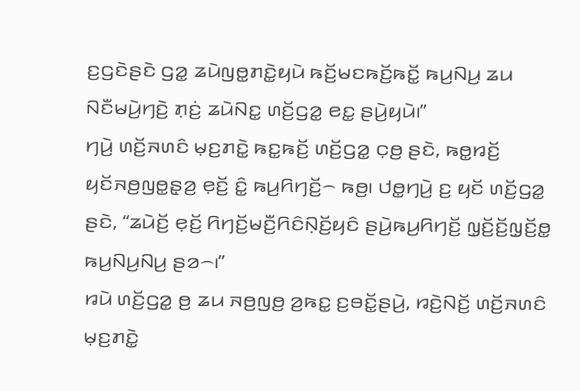ꤢ꤬ꤞꤢꤧꤔꤢꤧ ꤞꤤ꤭ ꤘꤣꤧꤜꤥ꤭ꤊꤢꤧ꤭ꤟꤣꤧ ꤒꤢꤩ꤬ꤗꤢꤒꤢꤩ꤬ꤒꤢꤩ꤭ ꤒꤣ꤬ꤡꤣ꤬ ꤘꤣ ꤡꤢꤪꤗꤣꤧ꤬ꤚꤢꤧ꤬ ꤊ꤫ꤢꤦ꤬ ꤘꤣꤧꤡꤢ꤭ ꤛꤢꤩ꤬ꤞꤤ꤭ ꤕꤢ꤭ ꤔꤣꤧ꤬ꤟꤣꤧ꤯”
ꤚꤣꤧ꤬ ꤛꤢꤩ꤬ꤏꤛꤢꤨ ꤗ꤫ꤢ꤬ꤊꤢꤧ꤭ ꤒꤢ꤭ꤒꤢꤩ꤬ ꤛꤢꤩ꤬ꤞꤤ꤭ ꤍ꤫ꤥ꤬ ꤔꤢꤧ, ꤒꤥ꤭ꤙꤢꤩ꤬ ꤟꤢꤩꤏꤥ꤬ꤜꤥ꤭ꤔ꤫ꤤ꤬ ꤕ꤫ꤢꤩ꤬ ꤢꤨ꤭ ꤒꤣ꤬ꤖꤚꤢꤩ꤬꤮ ꤒꤥ꤬꤯ ꤓꤥ꤭ꤚꤣꤧ꤬ ꤢ꤬ ꤟꤢꤩ ꤛꤢꤩ꤬ꤞꤤ꤭ ꤔꤢꤧ, “ꤘꤣꤧꤢꤩ꤬ ꤕ꤫ꤢꤩ꤬ ꤖꤚꤢꤩ꤬ꤗꤢꤪ꤬ꤖꤢꤨꤡ꤫ꤢꤩ꤬ꤟꤢꤨ ꤔꤣꤧ꤬ꤒꤣ꤬ꤖꤚꤢꤩ꤬ ꤜ꤫ꤢꤩ꤬ꤢꤩ꤬ꤜ꤫ꤢꤩ꤬ꤥ꤭ ꤒꤣ꤬ꤡꤣ꤬ꤡꤣ꤬ ꤔꤤ꤮꤯”
ꤙꤣꤧ ꤛꤢꤩ꤬ꤞꤤ꤭ ꤥ꤬ ꤘꤣ ꤏꤥ꤬ꤜꤥ꤬ ꤤ꤬ꤒꤢ꤭ ꤢ꤬ꤋꤢꤩ꤭ꤔꤣꤧ꤬, ꤙꤢꤧ꤬ꤡꤢꤩ꤬ ꤛꤢꤩ꤬ꤏꤛꤢꤨ ꤗ꤫ꤢ꤬ꤊꤢꤧ꤭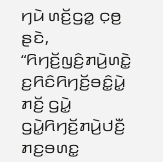ꤚꤣꤧ ꤛꤢꤩ꤬ꤞꤤ꤭ ꤍ꤫ꤥ꤬ ꤔꤢꤧ, “ꤖꤚꤢꤩ꤬ꤜꤢꤨ꤬ꤊꤣꤧ꤬ꤛꤢꤧ꤭ ꤢ꤬ꤖꤢꤨꤖꤚꤢꤩ꤬ꤋꤢꤨ꤭ꤣꤧ꤭ ꤊꤢꤩ꤬ ꤞꤣꤧ꤭ ꤞꤣꤧ꤭ꤖꤚꤢꤩ꤬ꤊꤣꤧ꤬ꤓꤢꤪ꤬ ꤊꤢ꤬ꤋꤛꤢ꤭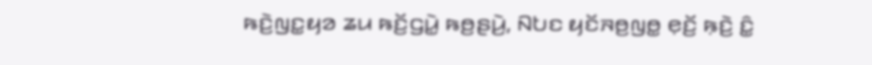ꤒꤢꤧ꤬ꤜꤢ꤭ꤟꤤ ꤘꤣ ꤒꤢꤩ꤬ꤞꤣꤧ꤭ ꤒꤥ꤬ꤔꤣꤧ꤬, ꤡꤝꤢ ꤟꤢꤩꤏꤥ꤬ꤜꤥ꤭ ꤕ꤫ꤢꤩ꤬ ꤒ꤫ꤢꤧ꤬ ꤢꤨ꤭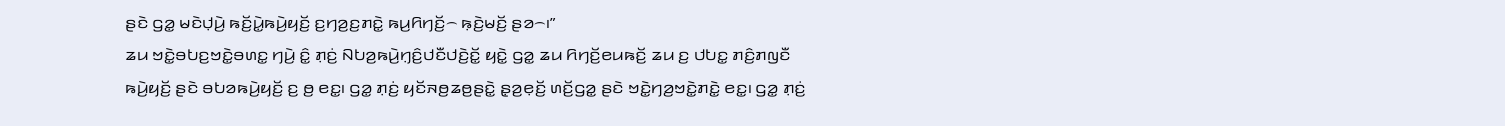ꤔꤢꤧ ꤞꤤ꤭ ꤗꤢꤧꤓ꤫ꤣꤧ꤬ ꤒꤢꤩ꤬ꤣꤧ꤭ꤒꤣꤧ꤬ꤟꤢꤩ꤬ ꤢ꤬ꤚꤤ꤬ꤢ꤬ꤊꤢꤧ꤭ ꤒꤣ꤬ꤖꤚꤢꤩ꤬꤮ ꤒ꤫ꤢꤧ꤬ꤗꤢꤩ꤬ ꤔꤤ꤮꤯”
ꤘꤣ ꤠꤢꤧ꤭ꤋꤝꤢ꤬ꤠꤢꤧ꤭ꤋꤛꤢ꤭ ꤚꤣꤧ꤬ ꤢꤨ꤭ ꤊ꤫ꤢꤦ꤬ ꤡꤝꤤ꤬ꤒꤣꤧ꤬ꤚ꤫ꤢꤨ꤬ꤓꤢꤪꤓꤢꤧ꤬ꤢꤩ꤭ ꤟꤢꤧ꤭ ꤞꤤ꤭ ꤘꤣ ꤖꤚꤢꤩ꤬ꤕꤣꤒꤢꤩ꤬ ꤘꤣ ꤢ꤬ ꤓꤝꤢ꤭ ꤊꤢꤨ꤬ꤊꤜꤢꤪ ꤒꤣꤧ꤬ꤟꤢꤩ꤬ ꤔꤢꤧ ꤋꤝꤤꤒꤣꤧ꤬ꤟꤢꤩ꤬ ꤢ꤬ ꤥ꤬ ꤕꤢ꤭꤯ ꤞꤤ꤭ ꤊ꤫ꤢꤦ꤬ ꤟꤢꤩꤏꤥ꤬ꤘꤥ꤬ꤔꤢꤧ꤭ ꤔ꤫ꤤ꤬ꤕ꤫ꤢꤩ꤬ ꤛꤢꤩ꤬ꤞꤤ꤭ ꤔꤢꤧ ꤠꤢꤧ꤭ꤚꤤ꤬ꤠꤢꤧ꤭ꤊꤢꤧ꤭ ꤕꤢ꤭꤯ ꤞꤤ꤭ ꤊ꤫ꤢꤦ꤬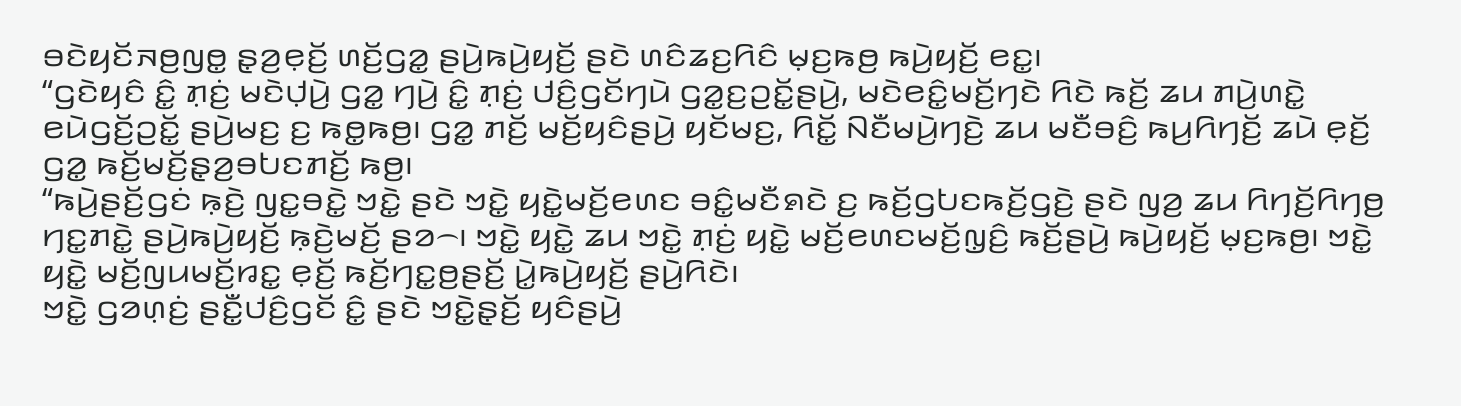ꤋꤢꤧꤟꤢꤩꤏꤥ꤬ꤜꤥ꤭ ꤔ꤫ꤤ꤬ꤕ꤫ꤢꤩ꤬ ꤛꤢꤩ꤬ꤞꤤ꤭ ꤔꤣꤧ꤬ꤒꤣꤧ꤬ꤟꤢꤩ꤬ ꤔꤢꤧ ꤛꤢꤨꤘꤢ꤬ꤖꤢꤨ ꤗ꤫ꤢ꤬ꤒꤥ꤬ ꤒꤣꤧ꤬ꤟꤢꤩ꤬ ꤕꤢ꤭꤯
“ꤞꤢꤧꤟꤢꤨ ꤢꤨ꤭ ꤊ꤫ꤢꤦ꤬ ꤗꤢꤧꤓ꤫ꤣꤧ꤬ ꤞꤤ꤭ ꤚꤣꤧ꤬ ꤢꤨ꤭ ꤊ꤫ꤢꤦ꤬ ꤓꤢꤨ꤬ꤞꤢꤩꤚꤣꤧ ꤞꤤ꤭ꤢ꤬ꤑꤢꤩ꤭ꤔꤣꤧ꤬, ꤗꤢꤧꤕꤢꤨ꤭ꤗꤢꤩ꤬ꤚꤢꤧ ꤖꤢꤧ ꤒꤢꤩ꤬ ꤘꤣ ꤊꤣꤧ꤬ꤛꤢꤧ꤭ ꤕꤣꤧꤞꤢꤩ꤬ꤑꤢꤩ꤭ ꤔꤣꤧ꤬ꤗꤢ꤬ ꤢ꤬ ꤒꤥ꤭ꤒꤥ꤬꤯ ꤞꤤ꤭ ꤊꤢꤩ꤬ ꤗꤢꤩ꤬ꤟꤢꤨꤔꤣꤧ꤬ ꤟꤢꤩꤗꤢ꤬, ꤖꤢꤩ꤭ ꤡꤢꤪꤗꤣꤧ꤬ꤚꤢꤧ꤬ ꤘꤣ ꤗꤢꤪꤋꤢꤨ꤬ ꤒꤣ꤬ꤖꤚꤢꤩ꤬ ꤘꤣꤧ ꤕ꤫ꤢꤩ꤬ ꤞꤤ꤭ ꤒꤢꤩ꤬ꤗꤢꤩ꤬ꤔ꤫ꤤ꤬ꤋꤝꤢꤊꤢꤩ꤬ ꤒꤥ꤬꤯
“ꤒꤣꤧ꤬ꤔꤢꤩ꤬ꤞꤢꤦ ꤒ꤫ꤢꤧ꤬ ꤜꤢ꤭ꤋꤢꤧ꤭ ꤠꤢꤧ꤭ ꤔꤢꤧ ꤠꤢꤧ꤭ ꤟꤢꤧ꤭ꤗꤢꤩ꤬ꤕꤛꤢ ꤋꤢꤨ꤭ꤗꤢꤪꤎꤢꤧ ꤢ꤬ ꤒꤢꤩ꤬ꤞꤝꤢꤒꤢꤩ꤬ꤞꤢꤧ꤬ ꤔꤢꤧ ꤜꤤ꤬ ꤘꤣ ꤖꤚꤢꤩ꤬ꤖꤚꤥ꤬ ꤚꤢ꤭ꤊꤢꤧ꤭ ꤔꤣꤧ꤬ꤒꤣꤧ꤬ꤟꤢꤩ꤬ ꤒ꤫ꤢꤧ꤬ꤗꤢꤩ꤬ ꤔꤤ꤮꤯ ꤠꤢꤧ꤭ ꤟꤢꤧ꤭ ꤘꤣ ꤠꤢꤧ꤭ ꤊ꤫ꤢꤦ꤬ ꤟꤢꤧ꤭ ꤗꤢꤩ꤬ꤕꤛꤢꤗꤢꤩ꤬ꤜ꤫ꤢꤨ꤬ ꤒꤢꤩ꤬ꤔꤣꤧ꤬ ꤒꤣꤧ꤬ꤟꤢꤩ꤬ ꤗ꤫ꤢ꤬ꤒꤥ꤬꤯ ꤠꤢꤧ꤭ ꤟꤢꤧ꤭ ꤗꤢꤩ꤬ꤜꤣꤗꤢꤩ꤬ꤙꤢ꤭ ꤕ꤫ꤢꤩ꤬ ꤒꤢꤩ꤬ꤚꤢ꤭ꤥ꤬ꤔꤢꤩ꤬ ꤣꤧ꤭ꤒꤣꤧ꤬ꤟꤢꤩ꤬ ꤔꤣꤧ꤬ꤖꤢꤧ꤯
ꤠꤢꤧ꤭ ꤞꤤꤛ꤫ꤢꤦ꤬ ꤔꤢꤪ꤭ꤓꤢꤨ꤬ꤞꤢꤩ ꤢꤨ꤭ ꤔꤢꤧ ꤠꤢꤧ꤭ꤔ꤫ꤢꤩ꤬ ꤟꤢꤨꤔꤣꤧ꤬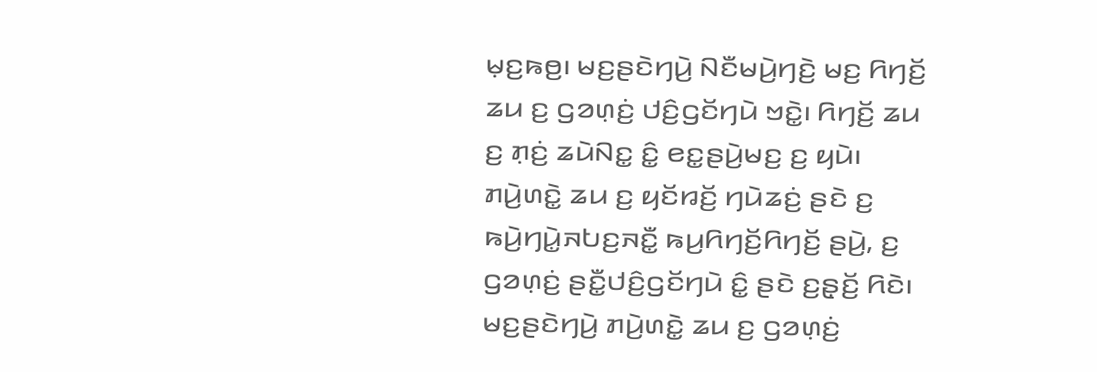ꤗ꤫ꤢ꤬ꤒꤥ꤬꤯ ꤗꤢ꤬ꤔꤢꤧꤚꤣꤧ꤬ ꤡꤢꤪꤗꤣꤧ꤬ꤚꤢꤧ꤬ ꤗꤢ꤬ ꤖꤚꤢꤩ꤬ ꤘꤣ ꤢ꤬ ꤞꤤꤛ꤫ꤢꤦ꤬ ꤓꤢꤨ꤬ꤞꤢꤩꤚꤣꤧ ꤠꤢꤧ꤭꤯ ꤖꤚꤢꤩ꤬ ꤘꤣ ꤢ꤬ ꤊ꤫ꤢꤦ꤬ ꤘꤣꤧꤡꤢ꤭ ꤢꤨ꤭ ꤕꤢ꤭ꤔꤣꤧ꤬ꤗꤢ꤬ ꤢ꤬ ꤟꤣꤧ꤯
ꤊꤣꤧ꤬ꤛꤢꤧ꤭ ꤘꤣ ꤢ꤬ ꤟꤢꤩꤙꤢꤩ꤬ ꤚꤣꤧꤘꤢꤦ꤬ ꤔꤢꤧ ꤢ꤬ ꤒꤣꤧ꤬ꤚꤣꤧ꤭ꤏꤝꤢ꤬ꤏꤢꤪ꤭ ꤒꤣ꤬ꤖꤚꤢꤩ꤬ꤖꤚꤢꤩ꤬ ꤔꤣꤧ꤬, ꤢ꤬ ꤞꤤꤛ꤫ꤢꤦ꤬ ꤔꤢꤪ꤭ꤓꤢꤨ꤬ꤞꤢꤩꤚꤣꤧ ꤢꤨ꤭ ꤔꤢꤧ ꤢ꤬ꤔ꤫ꤢꤩ꤬ ꤖꤢꤧ꤯ ꤗꤢ꤬ꤔꤢꤧꤚꤣꤧ꤬ ꤊꤣꤧ꤬ꤛꤢꤧ꤭ ꤘꤣ ꤢ꤬ ꤞꤤꤛ꤫ꤢꤦ꤬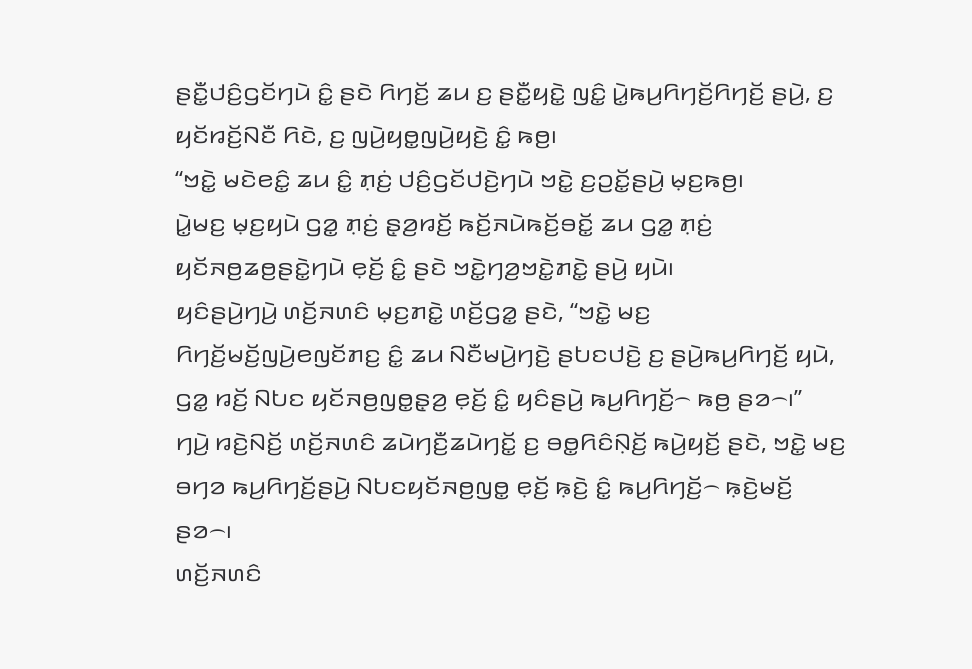ꤔꤢꤪ꤭ꤓꤢꤨ꤬ꤞꤢꤩꤚꤣꤧ ꤢꤨ꤭ ꤔꤢꤧ ꤖꤚꤢꤩ꤬ ꤘꤣ ꤢ꤬ ꤔꤢꤪ꤭ꤟꤢꤧ꤭ ꤜꤢꤨ꤭ ꤣꤧ꤭ꤒꤣ꤬ꤖꤚꤢꤩ꤬ꤖꤚꤢꤩ꤬ ꤔꤣꤧ꤬, ꤢ꤬ ꤟꤢꤩꤙꤢꤩ꤬ꤡꤢꤪ ꤖꤢꤧ, ꤢ꤬ ꤜꤣꤧ꤬ꤟꤥ꤭ꤜꤣꤧ꤬ꤟꤢꤧ꤬ ꤢꤨ꤭ ꤒꤥ꤬꤯
“ꤠꤢꤧ꤭ ꤗꤢꤧꤕꤢꤨ꤭ ꤘꤣ ꤢꤨ꤭ ꤊ꤫ꤢꤦ꤬ ꤓꤢꤨ꤬ꤞꤢꤩꤓꤢꤧ꤬ꤚꤣꤧ ꤠꤢꤧ꤭ ꤢ꤬ꤑꤢꤩ꤭ꤔꤣꤧ꤬ ꤗ꤫ꤢ꤬ꤒꤥ꤬꤯
ꤣꤧ꤭ꤗꤢ꤬ ꤗ꤫ꤢ꤬ꤟꤣꤧ ꤞꤤ꤭ ꤊ꤫ꤢꤦ꤬ ꤔ꤫ꤤ꤬ꤙꤢꤩ꤬ ꤒꤢꤩ꤬ꤏꤣꤧꤒꤢꤩ꤬ꤋꤢꤩ꤭ ꤘꤣ ꤞꤤ꤭ ꤊ꤫ꤢꤦ꤬ ꤟꤢꤩꤏꤥ꤬ꤘꤥ꤬ꤔꤢꤧ꤭ꤚꤣꤧ ꤕ꤫ꤢꤩ꤬ ꤢꤨ꤭ ꤔꤢꤧ ꤠꤢꤧ꤭ꤚꤤ꤬ꤠꤢꤧ꤭ꤊꤢꤧ꤭ ꤔꤣꤧ꤬ ꤟꤣꤧ꤯
ꤟꤢꤨꤔꤣꤧ꤬ꤚꤣꤧ꤬ ꤛꤢꤩ꤬ꤏꤛꤢꤨ ꤗ꤫ꤢ꤬ꤊꤢꤧ꤭ ꤛꤢꤩ꤬ꤞꤤ꤭ ꤔꤢꤧ, “ꤠꤢꤧ꤭ ꤗꤢ꤬ ꤖꤚꤢꤩ꤬ꤗꤢꤩ꤬ꤜꤣꤧ꤬ꤕꤜꤢꤩꤊꤢ꤬ ꤢꤨ꤭ ꤘꤣ ꤡꤢꤪꤗꤣꤧ꤬ꤚꤢꤧ꤬ ꤔꤝꤢꤓꤢꤧ꤬ ꤢ꤬ ꤔꤣꤧ꤬ꤒꤣ꤬ꤖꤚꤢꤩ꤬ ꤟꤣꤧ, ꤞꤤ꤭ ꤙꤢꤩ꤬ ꤡꤝꤢ ꤟꤢꤩꤏꤥ꤬ꤜꤥ꤭ꤔ꤫ꤤ꤬ ꤕ꤫ꤢꤩ꤬ ꤢꤨ꤭ ꤟꤢꤨꤔꤣꤧ꤬ ꤒꤣ꤬ꤖꤚꤢꤩ꤬꤮ ꤒꤥ꤬ ꤔꤤ꤮꤯”
ꤚꤣꤧ꤬ ꤙꤢꤧ꤬ꤡꤢꤩ꤬ ꤛꤢꤩ꤬ꤏꤛꤢꤨ ꤘꤣꤧꤚꤢꤪ꤬ꤘꤣꤧꤚꤢꤩ꤭ ꤢ꤬ ꤋꤥ꤭ꤖꤢꤨꤡ꤫ꤢꤩ꤬ ꤒꤣꤧ꤬ꤟꤢꤩ꤬ ꤔꤢꤧ, ꤠꤢꤧ꤭ ꤗꤢ꤬ ꤋꤚꤤ ꤒꤣ꤬ꤖꤚꤢꤩ꤬ꤔꤣꤧ꤬ ꤡꤝꤢꤟꤢꤩꤏꤥ꤬ꤜꤥ꤭ ꤕ꤫ꤢꤩ꤬ ꤒ꤫ꤢꤧ꤬ ꤢꤨ꤭ ꤒꤣ꤬ꤖꤚꤢꤩ꤬꤮ ꤒ꤫ꤢꤧ꤬ꤗꤢꤩ꤬ ꤔꤤ꤮꤯
ꤛꤢꤩ꤬ꤏꤛꤢꤨ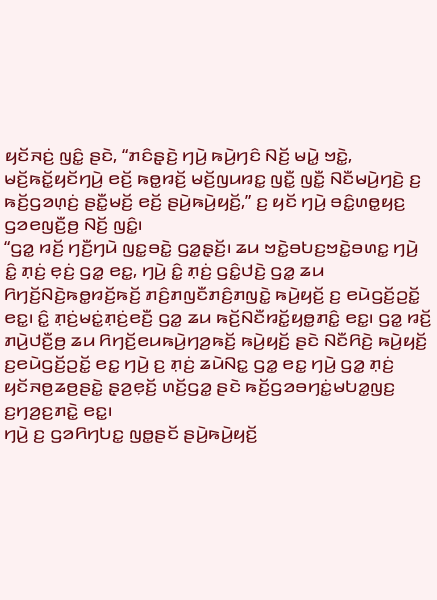ꤟꤢꤩꤏꤢꤦ꤬ ꤜꤢꤨ꤭ ꤔꤢꤧ, “ꤊꤢꤨꤔ꤫ꤢꤧ꤬ ꤚꤣꤧ꤬ ꤒꤣꤧ꤬ꤚꤢꤨ ꤡꤢꤩ꤬ ꤗꤣꤧ꤭ ꤠꤢꤧ꤭, ꤗꤢꤩ꤬ꤒꤢꤩ꤭ꤟꤢꤩꤚꤣꤧ꤬ ꤕꤢꤩ꤬ ꤒꤥ꤭ꤙꤢꤩ꤬ ꤗꤢꤩ꤬ꤜꤣꤙꤢ꤭ ꤜꤢꤪ꤭ ꤜꤢꤪ꤭ ꤡꤢꤪꤗꤣꤧ꤬ꤚꤢꤧ꤬ ꤢ꤬ ꤒꤢꤩ꤬ꤞꤤꤛ꤫ꤢꤦ꤬ ꤔꤢꤪ꤭ꤗꤢꤩ꤬ ꤕꤢꤩ꤬ ꤔꤣꤧ꤬ꤒꤣꤧ꤬ꤟꤢꤩ꤬,” ꤢ꤬ ꤟꤢꤩ ꤚꤣꤧ꤬ ꤋꤢꤨ꤭ꤛꤥ꤭ꤟꤢ꤬ ꤞꤤꤕꤜꤢꤪ꤬ꤥ꤬ ꤡꤢꤩ꤬ ꤜꤢꤨ꤭꤯
“ꤞꤤ꤭ ꤙꤢꤩ꤬ ꤚꤢꤪ꤬ꤚꤣꤧ ꤜꤢ꤭ꤋꤢꤧ꤭ ꤞꤤ꤭ꤔ꤫ꤢꤩ꤬꤯ ꤘꤣ ꤠꤢꤧ꤭ꤋꤝꤢ꤬ꤠꤢꤧ꤭ꤋꤛꤢ꤭ ꤚꤣꤧ꤬ ꤢꤨ꤭ ꤊ꤫ꤢꤦ꤬ ꤕ꤫ꤢꤦ꤬ ꤞꤤ꤭ ꤕꤢ꤭, ꤚꤣꤧ꤬ ꤢꤨ꤭ ꤊ꤫ꤢꤦ꤬ ꤞꤢꤨ꤭ꤓꤢꤧ꤬ ꤞꤤ꤭ ꤘꤣ ꤖꤚꤢꤩ꤬ꤡꤢꤧ꤬ꤒꤥ꤭ꤙꤢꤩ꤬ꤒꤢꤩ꤬ ꤊꤢꤨ꤬ꤊꤜꤢꤪꤊꤢꤨ꤬ꤊꤜꤢꤧ꤭ ꤒꤣꤧ꤬ꤟꤢꤩ꤬ ꤢ꤬ ꤕꤣꤧꤞꤢꤩ꤬ꤑꤢꤩ꤭ ꤕꤢ꤭꤯ ꤢꤨ꤭ ꤊ꤫ꤢꤦ꤬ꤗꤢꤦ꤭ꤊ꤫ꤢꤦ꤬ꤕꤢꤪ꤬ ꤞꤤ꤭ ꤘꤣ ꤒꤢꤩ꤬ꤡꤢꤪꤙꤢꤩ꤭ꤟꤥ꤭ꤊꤢꤨ꤭ ꤕꤢ꤭꤯ ꤞꤤ꤭ ꤙꤢꤩ꤬ ꤊꤣꤧ꤬ꤓꤢꤪ꤬ꤥ꤬ ꤘꤣ ꤖꤚꤢꤩ꤬ꤕꤣꤒꤣꤧ꤬ꤚꤤ꤬ꤒꤢꤩ꤬ ꤒꤣꤧ꤬ꤟꤢꤩ꤬ ꤔꤢꤧ ꤡꤢꤪꤖꤢꤧ꤬ ꤒꤣꤧ꤬ꤟꤢꤩ꤬ ꤢ꤬ꤕꤣꤧꤞꤢꤩ꤬ꤑꤢꤩ꤭ ꤕꤢ꤭ ꤚꤣꤧ꤬ ꤢ꤬ ꤊ꤫ꤢꤦ꤬ ꤘꤣꤧꤡꤢ꤭ ꤞꤤ꤭ ꤕꤢ꤭ ꤚꤣꤧ꤬ ꤞꤤ꤭ ꤊ꤫ꤢꤦ꤬ ꤟꤢꤩꤏꤥ꤬ꤘꤥ꤬ꤔꤢꤧ꤭ ꤔ꤫ꤤ꤬ꤕ꤫ꤢꤩ꤬ ꤛꤢꤩ꤬ꤞꤤ꤭ ꤔꤢꤧ ꤒꤢꤩ꤬ꤞꤤꤋꤚꤢꤦ꤭ꤗꤝꤤ꤭ꤜꤢ꤬ ꤢ꤬ꤚꤤ꤬ꤢ꤬ꤊꤢꤧ꤭ ꤕꤢ꤭꤯
ꤚꤣꤧ꤬ ꤢ꤬ ꤞꤤꤖꤚꤝꤢ꤭ ꤜꤥ꤭ꤔꤢꤩ ꤔꤣꤧ꤬ꤒꤣꤧ꤬ꤟꤢꤩ꤬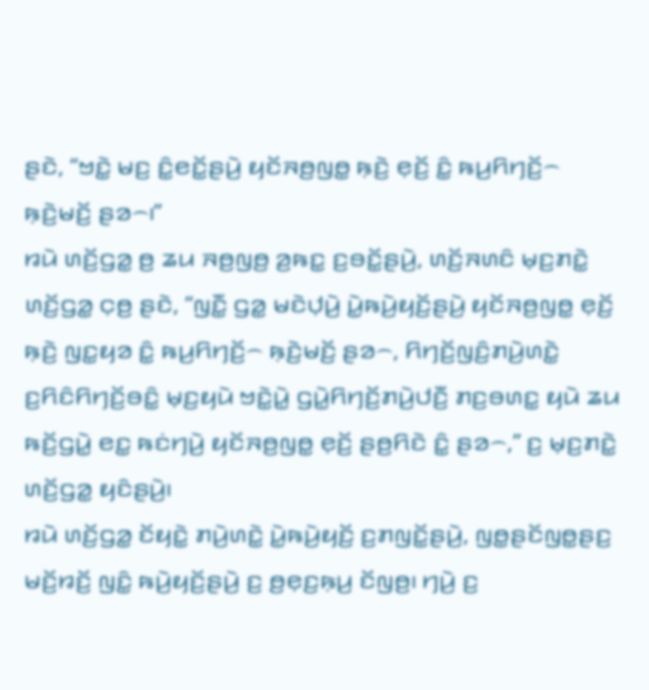ꤔꤢꤧ, “ꤠꤢꤧ꤭ ꤗꤢ꤬ ꤢꤨ꤭ꤕꤢꤩ꤭ꤔꤣꤧ꤬ ꤟꤢꤩꤏꤥ꤬ꤜꤥ꤭ ꤒ꤫ꤢꤧ꤬ ꤕ꤫ꤢꤩ꤬ ꤢꤨ꤭ ꤒꤣ꤬ꤖꤚꤢꤩ꤬꤮ ꤒ꤫ꤢꤧ꤬ꤗꤢꤩ꤬ ꤔꤤ꤮꤯”
ꤙꤣꤧ ꤛꤢꤩ꤬ꤞꤤ꤭ ꤥ꤬ ꤘꤣ ꤏꤥ꤬ꤜꤥ꤬ ꤤ꤬ꤒꤢ꤭ ꤢ꤬ꤋꤢꤩ꤭ꤔꤣꤧ꤬, ꤛꤢꤩ꤬ꤏꤛꤢꤨ ꤗ꤫ꤢ꤬ꤊꤢꤧ꤭ ꤛꤢꤩ꤬ꤞꤤ꤭ ꤍ꤫ꤥ꤬ ꤔꤢꤧ, “ꤜꤢꤪ꤭ ꤞꤤ꤭ ꤗꤢꤧꤓ꤫ꤣꤧ꤬ ꤣꤧ꤭ꤒꤣꤧ꤬ꤟꤢꤩ꤬ꤔꤣꤧ꤬ ꤟꤢꤩꤏꤥ꤬ꤜꤥ꤭ ꤕ꤫ꤢꤩ꤬ ꤒ꤫ꤢꤧ꤬ ꤜꤢ꤭ꤟꤤ ꤢꤨ꤭ ꤒꤣ꤬ꤖꤚꤢꤩ꤬꤮ ꤒ꤫ꤢꤧ꤬ꤗꤢꤩ꤬ ꤔꤤ꤮, ꤖꤚꤢꤩ꤬ꤜꤢꤨ꤬ꤊꤣꤧ꤬ꤛꤢꤧ꤭ ꤢ꤬ꤖꤢꤨꤖꤚꤢꤩ꤬ꤋꤢꤨ꤭ ꤗ꤫ꤢ꤬ꤟꤣꤧ ꤠꤢꤧ꤭ꤣꤧ꤭ ꤞꤣꤧ꤭ꤖꤚꤢꤩ꤬ꤊꤣꤧ꤬ꤓꤢꤪ꤬ ꤊꤢ꤬ꤋꤛꤢ꤭ ꤟꤣꤧ ꤘꤣ ꤒꤢꤩ꤬ꤞꤣꤧ꤭ ꤕꤢ꤭ ꤒꤢꤦꤚꤣꤧ꤬ ꤟꤢꤩꤏꤥ꤬ꤜꤥ꤭ ꤕ꤫ꤢꤩ꤬ ꤔꤥ꤬ꤖꤢꤧ ꤢꤨ꤭ ꤔꤤ꤮,” ꤢ꤬ ꤗ꤫ꤢ꤬ꤊꤢꤧ꤭ ꤛꤢꤩ꤬ꤞꤤ꤭ ꤟꤢꤨꤔꤣꤧ꤬꤯
ꤙꤣꤧ ꤛꤢꤩ꤬ꤞꤤ꤭ ꤢꤩꤟꤢꤧ꤭ ꤊꤣꤧ꤬ꤛꤢꤧ꤭ ꤣꤧ꤭ꤒꤣꤧ꤬ꤟꤢꤩ꤬ ꤢ꤬ꤊꤜꤢꤩ꤭ꤔꤣꤧ꤬, ꤜꤥ꤭ꤔꤢꤩꤜꤥ꤭ꤔꤢ꤬ ꤗꤢꤩ꤬ꤙꤢꤩ꤬ ꤜꤢꤨ꤭ ꤒꤣꤧ꤬ꤟꤢꤩ꤬ꤔꤣꤧ꤬ ꤢ꤬ ꤥ꤬ꤕ꤫ꤢ꤬ꤒ꤫ꤣ꤬ ꤢꤩꤜꤥ꤬꤯ ꤚꤣꤧ꤬ ꤢ꤬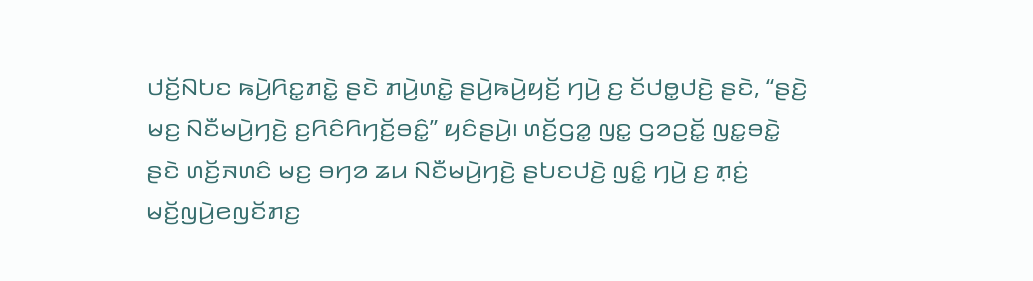ꤓꤢꤩ꤬ꤡꤝꤢ ꤒꤣꤧ꤬ꤖꤢ꤭ꤊꤢꤧ꤭ ꤔꤢꤧ ꤊꤣꤧ꤬ꤛꤢꤧ꤭ ꤔꤣꤧ꤬ꤒꤣꤧ꤬ꤟꤢꤩ꤬ ꤚꤣꤧ꤬ ꤢ꤬ ꤢꤩꤓꤥ꤭ꤓꤢꤧ꤬ ꤔꤢꤧ, “ꤔꤢꤧ꤬ ꤗꤢ꤬ ꤡꤢꤪꤗꤣꤧ꤬ꤚꤢꤧ꤬ ꤢ꤬ꤖꤢꤨꤖꤚꤢꤩ꤬ꤋꤢꤨ꤭” ꤟꤢꤨꤔꤣꤧ꤬꤯ ꤛꤢꤩ꤬ꤞꤤ꤭ ꤜꤢ꤭ ꤞꤤꤑꤢꤩ꤭ ꤜꤢ꤭ꤋꤢꤧ꤭ ꤔꤢꤧ ꤛꤢꤩ꤬ꤏꤛꤢꤨ ꤗꤢ꤬ ꤋꤚꤤ ꤘꤣ ꤡꤢꤪꤗꤣꤧ꤬ꤚꤢꤧ꤬ ꤔꤝꤢꤓꤢꤧ꤬ ꤜꤢꤨ꤭ ꤚꤣꤧ꤬ ꤢ꤬ ꤊ꤫ꤢꤦ꤬ ꤗꤢꤩ꤬ꤜꤣꤧ꤬ꤕꤜꤢꤩꤊꤢ꤬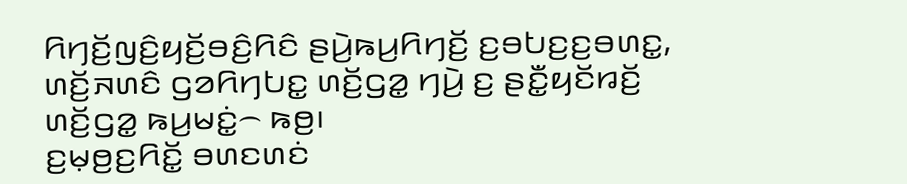ꤖꤚꤢꤩ꤬ꤜꤢꤨ꤬ꤟꤢꤩ꤬ꤋꤢꤨ꤬ꤖꤢꤨ ꤔꤣꤧ꤬ꤒꤣ꤬ꤖꤚꤢꤩ꤬ ꤢ꤬ꤋꤝꤢ꤬ꤢ꤬ꤋꤛꤢ꤭, ꤛꤢꤩ꤬ꤏꤛꤢꤨ ꤞꤤꤖꤚꤝꤢ꤭ ꤛꤢꤩ꤬ꤞꤤ꤭ ꤚꤣꤧ꤬ ꤢ꤬ ꤔꤢꤪ꤭ꤟꤢꤩꤙꤢꤩ꤬ ꤛꤢꤩ꤬ꤞꤤ꤭ ꤒꤣ꤬ꤗꤢꤦ꤭꤮ ꤒꤥ꤬꤯
ꤢ꤬ꤗ꤫ꤥ꤬ꤢ꤬ꤖꤢꤩ꤭ ꤋꤛꤢꤛꤢꤦ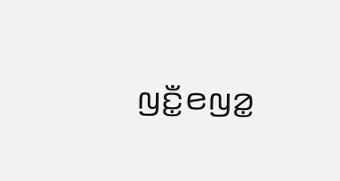ꤜꤢꤪ꤭ꤕꤜꤤ꤭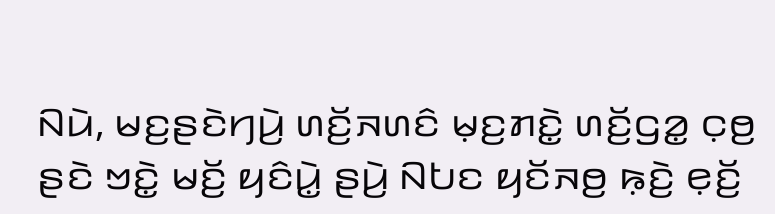ꤡꤣꤧ, ꤗꤢ꤬ꤔꤢꤧꤚꤣꤧ꤬ ꤛꤢꤩ꤬ꤏꤛꤢꤨ ꤗ꤫ꤢ꤬ꤊꤢꤧ꤭ ꤛꤢꤩ꤬ꤞꤤ꤭ ꤍ꤫ꤥ꤬ ꤔꤢꤧ ꤠꤢꤧ꤭ ꤗꤢꤩ꤬ ꤟꤢꤨꤣꤧ꤭ ꤔꤣꤧ꤬ ꤡꤝꤢ ꤟꤢꤩꤏꤥ꤬ ꤒ꤫ꤢꤧ꤬ ꤕ꤫ꤢꤩ꤬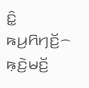ꤢꤨ꤭ ꤒꤣ꤬ꤖꤚꤢꤩ꤬꤮ ꤒ꤫ꤢꤧ꤬ꤗꤢꤩ꤬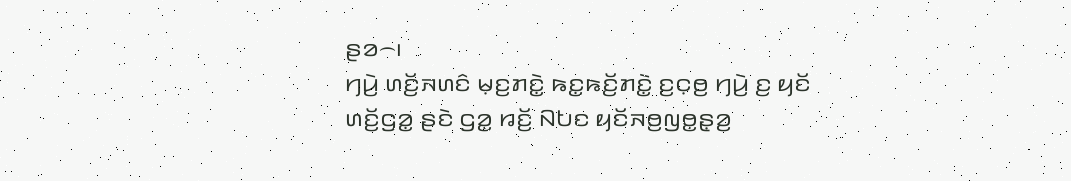ꤔꤤ꤮꤯
ꤚꤣꤧ꤬ ꤛꤢꤩ꤬ꤏꤛꤢꤨ ꤗ꤫ꤢ꤬ꤊꤢꤧ꤭ ꤒꤢ꤭ꤒꤢꤩ꤬ꤊꤢꤧ꤭ ꤢ꤬ꤍ꤫ꤥ꤬ ꤚꤣꤧ꤬ ꤢ꤬ ꤟꤢꤩ ꤛꤢꤩ꤬ꤞꤤ꤭ ꤔꤢꤧ ꤞꤤ꤭ ꤙꤢꤩ꤬ ꤡꤝꤢ ꤟꤢꤩꤏꤥ꤬ꤜꤥ꤭ꤔ꤫ꤤ꤬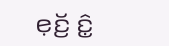ꤕ꤫ꤢꤩ꤬ ꤢꤨ꤭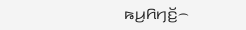ꤒꤣ꤬ꤖꤚꤢꤩ꤬꤮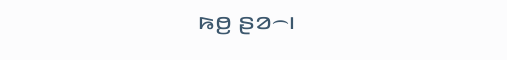ꤒꤥ꤬ ꤔꤤ꤮꤯